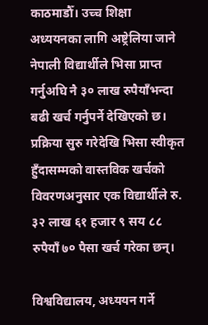काठमाडौँ। उच्च शिक्षा अध्ययनका लागि अष्ट्रेलिया जाने नेपाली विद्यार्थीले भिसा प्राप्त गर्नुअघि नै ३० लाख रुपैयाँभन्दा बढी खर्च गर्नुपर्ने देखिएको छ। प्रक्रिया सुरु गरेदेखि भिसा स्वीकृत हुँदासम्मको वास्तविक खर्चको विवरणअनुसार एक विद्यार्थीले रु. ३२ लाख ६१ हजार ९ सय ८८ रुपैयाँ ७० पैसा खर्च गरेका छन्।

विश्वविद्यालय, अध्ययन गर्ने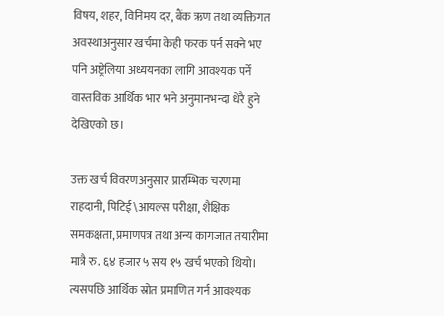विषय, शहर, विनिमय दर, बैंक ऋण तथा व्यक्तिगत अवस्थाअनुसार खर्चमा केही फरक पर्न सक्ने भए पनि अष्ट्रेलिया अध्ययनका लागि आवश्यक पर्ने वास्तविक आर्थिक भार भने अनुमानभन्दा धेरै हुने देखिएको छ।

उक्त खर्च विवरणअनुसार प्रारम्भिक चरणमा राहदानी, पिटिई \आयल्स परीक्षा, शैक्षिक समकक्षता, प्रमाणपत्र तथा अन्य कागजात तयारीमा मात्रै रु. ६४ हजार ५ सय १५ खर्च भएको थियो। त्यसपछि आर्थिक स्रोत प्रमाणित गर्न आवश्यक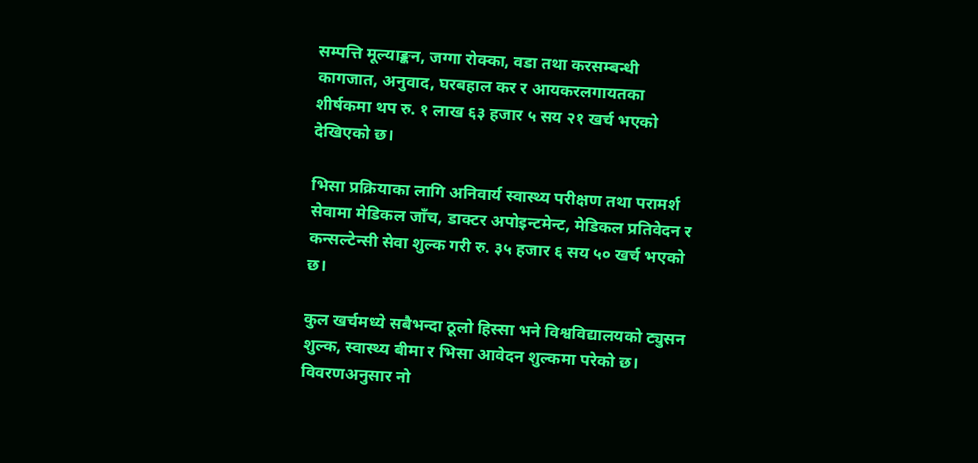सम्पत्ति मूल्याङ्कन, जग्गा रोक्का, वडा तथा करसम्बन्धी कागजात, अनुवाद, घरबहाल कर र आयकरलगायतका शीर्षकमा थप रु. १ लाख ६३ हजार ५ सय २१ खर्च भएको देखिएको छ।

भिसा प्रक्रियाका लागि अनिवार्य स्वास्थ्य परीक्षण तथा परामर्श सेवामा मेडिकल जाँच, डाक्टर अपोइन्टमेन्ट, मेडिकल प्रतिवेदन र कन्सल्टेन्सी सेवा शुल्क गरी रु. ३५ हजार ६ सय ५० खर्च भएको छ।

कुल खर्चमध्ये सबैभन्दा ठूलो हिस्सा भने विश्वविद्यालयको ट्युसन शुल्क, स्वास्थ्य बीमा र भिसा आवेदन शुल्कमा परेको छ। विवरणअनुसार नो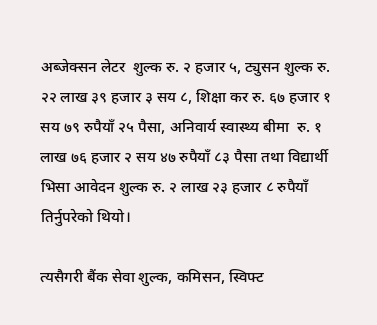अब्जेक्सन लेटर  शुल्क रु. २ हजार ५, ट्युसन शुल्क रु. २२ लाख ३९ हजार ३ सय ८, शिक्षा कर रु. ६७ हजार १ सय ७९ रुपैयाँ २५ पैसा, अनिवार्य स्वास्थ्य बीमा  रु. १ लाख ७६ हजार २ सय ४७ रुपैयाँ ८३ पैसा तथा विद्यार्थी भिसा आवेदन शुल्क रु. २ लाख २३ हजार ८ रुपैयाँ तिर्नुपरेको थियो।

त्यसैगरी बैंक सेवा शुल्क, कमिसन, स्विफ्ट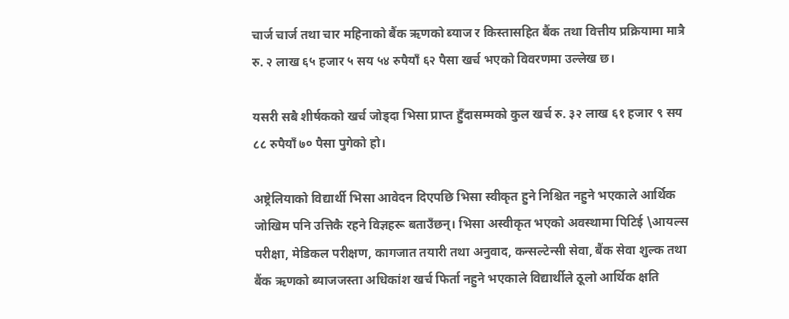चार्ज चार्ज तथा चार महिनाको बैंक ऋणको ब्याज र किस्तासहित बैंक तथा वित्तीय प्रक्रियामा मात्रै रु. २ लाख ६५ हजार ५ सय ५४ रुपैयाँ ६२ पैसा खर्च भएको विवरणमा उल्लेख छ।

यसरी सबै शीर्षकको खर्च जोड्दा भिसा प्राप्त हुँदासम्मको कुल खर्च रु. ३२ लाख ६१ हजार ९ सय ८८ रुपैयाँ ७० पैसा पुगेको हो।

अष्ट्रेलियाको विद्यार्थी भिसा आवेदन दिएपछि भिसा स्वीकृत हुने निश्चित नहुने भएकाले आर्थिक जोखिम पनि उत्तिकै रहने विज्ञहरू बताउँछन्। भिसा अस्वीकृत भएको अवस्थामा पिटिई \आयल्स परीक्षा, मेडिकल परीक्षण, कागजात तयारी तथा अनुवाद, कन्सल्टेन्सी सेवा, बैंक सेवा शुल्क तथा बैंक ऋणको ब्याजजस्ता अधिकांश खर्च फिर्ता नहुने भएकाले विद्यार्थीले ठूलो आर्थिक क्षति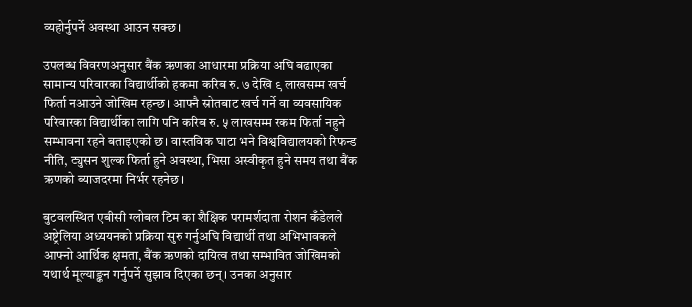व्यहोर्नुपर्ने अवस्था आउन सक्छ।

उपलब्ध विवरणअनुसार बैंक ऋणका आधारमा प्रक्रिया अघि बढाएका सामान्य परिवारका विद्यार्थीको हकमा करिब रु. ७ देखि ९ लाखसम्म खर्च फिर्ता नआउने जोखिम रहन्छ। आफ्नै स्रोतबाट खर्च गर्ने वा व्यवसायिक परिवारका विद्यार्थीका लागि पनि करिब रु. ५ लाखसम्म रकम फिर्ता नहुने सम्भावना रहने बताइएको छ। वास्तविक घाटा भने विश्वविद्यालयको रिफन्ड नीति, ट्युसन शुल्क फिर्ता हुने अवस्था, भिसा अस्वीकृत हुने समय तथा बैंक ऋणको ब्याजदरमा निर्भर रहनेछ।

बुटवलस्थित एबीसी ग्लोबल टिम का शैक्षिक परामर्शदाता रोशन कँडेलले अष्ट्रेलिया अध्ययनको प्रक्रिया सुरु गर्नुअघि विद्यार्थी तथा अभिभावकले आफ्नो आर्थिक क्षमता, बैंक ऋणको दायित्व तथा सम्भावित जोखिमको यथार्थ मूल्याङ्कन गर्नुपर्ने सुझाव दिएका छन्। उनका अनुसार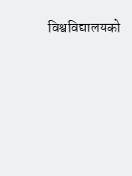विश्वविद्यालयको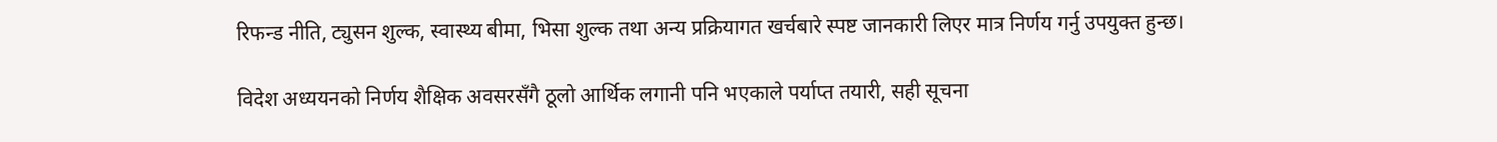रिफन्ड नीति, ट्युसन शुल्क, स्वास्थ्य बीमा, भिसा शुल्क तथा अन्य प्रक्रियागत खर्चबारे स्पष्ट जानकारी लिएर मात्र निर्णय गर्नु उपयुक्त हुन्छ।

विदेश अध्ययनको निर्णय शैक्षिक अवसरसँगै ठूलो आर्थिक लगानी पनि भएकाले पर्याप्त तयारी, सही सूचना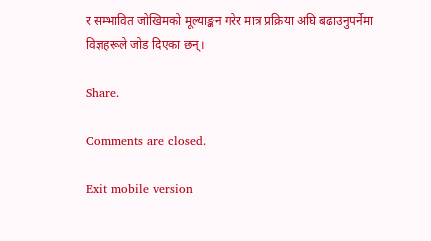र सम्भावित जोखिमको मूल्याङ्कन गरेर मात्र प्रक्रिया अघि बढाउनुपर्नेमा विज्ञहरूले जोड दिएका छन्।

Share.

Comments are closed.

Exit mobile version